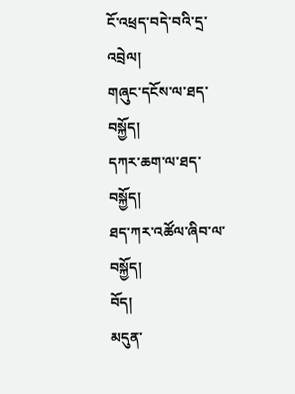ངོ་འཕྲད་བདེ་བའི་དྲ་འབྲེལ།
གཞུང་དངོས་ལ་ཐད་བསྐྱོད།
དཀར་ཆག་ལ་ཐད་བསྐྱོད།
ཐད་ཀར་འཚོལ་ཞིབ་ལ་བསྐྱོད།
བོད།
མདུན་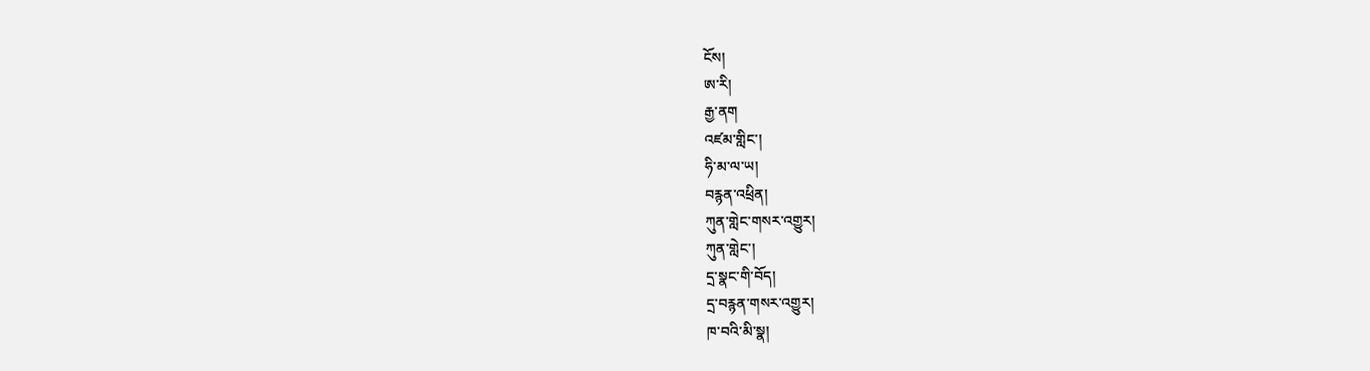ངོས།
ཨ་རི།
རྒྱ་ནག
འཛམ་གླིང་།
ཧི་མ་ལ་ཡ།
བརྙན་འཕྲིན།
ཀུན་གླེང་གསར་འགྱུར།
ཀུན་གླེང་།
དྲ་སྣང་གི་བོད།
དྲ་བརྙན་གསར་འགྱུར།
ཁ་བའི་མི་སྣ།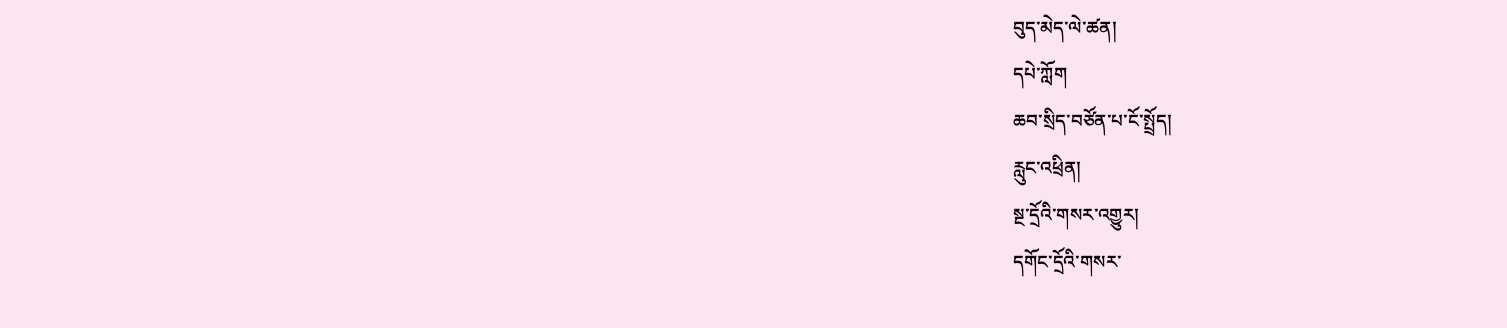བུད་མེད་ལེ་ཚན།
དཔེ་ཀློག
ཆབ་སྲིད་བཙོན་པ་ངོ་སྤྲོད།
རླུང་འཕྲིན།
སྔ་དྲོའི་གསར་འགྱུར།
དགོང་དྲོའི་གསར་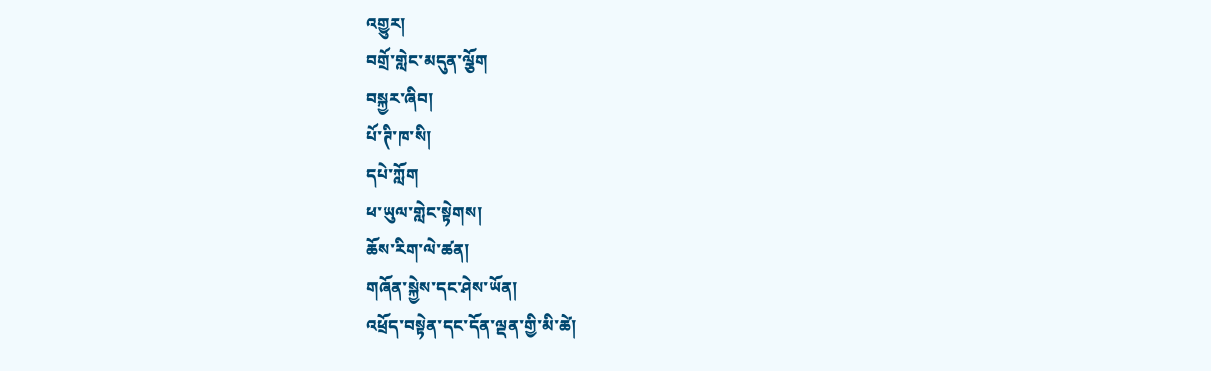འགྱུར།
བགྲོ་གླེང་མདུན་ལྕོག
བསྐྱར་ཞིབ།
པོ་ཊི་ཁ་སི།
དཔེ་ཀློག
ཕ་ཡུལ་གླེང་སྟེགས།
ཆོས་རིག་ལེ་ཚན།
གཞོན་སྐྱེས་དང་ཤེས་ཡོན།
འཕྲོད་བསྟེན་དང་དོན་ལྡན་གྱི་མི་ཚེ།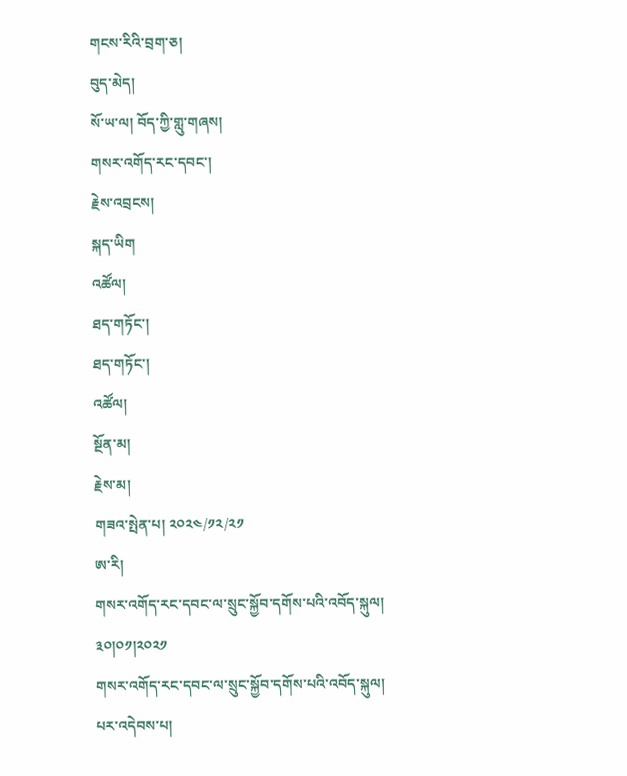གངས་རིའི་བྲག་ཅ།
བུད་མེད།
སོ་ཡ་ལ། བོད་ཀྱི་གླུ་གཞས།
གསར་འགོད་རང་དབང་།
རྗེས་འབྲངས།
སྐད་ཡིག
འཚོལ།
ཐད་གཏོང་།
ཐད་གཏོང་།
འཚོལ།
སྔོན་མ།
རྗེས་མ།
གཟའ་སྤེན་པ། ༢༠༢༤/༡༢/༢༡
ཨ་རི།
གསར་འགོད་རང་དབང་ལ་སྲུང་སྐྱོབ་དགོས་པའི་འབོད་སྐུལ།
༣༠།༠༡།༢༠༢༡
གསར་འགོད་རང་དབང་ལ་སྲུང་སྐྱོབ་དགོས་པའི་འབོད་སྐུལ།
པར་འདེབས་པ།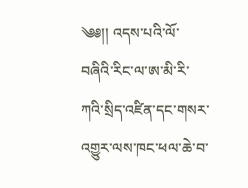༄༅།། འདས་པའི་ལོ་བཞིའི་རིང་ལ་ཨ་མི་རི་ཀའི་སྲིད་འཛིན་དང་གསར་འགྱུར་ལས་ཁང་ཕལ་ཆེ་བ་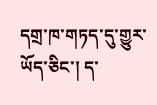དགྲ་ཁ་གཏད་དུ་གྱུར་ཡོད་ཅིང་། ད་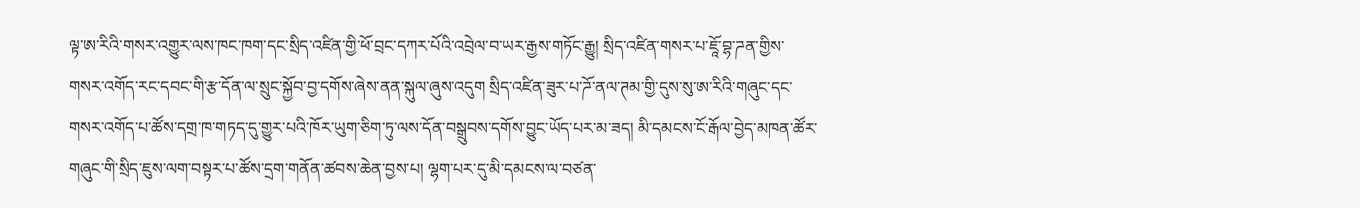ལྟ་ཨ་རིའི་གསར་འགྱུར་ལས་ཁང་ཁག་དང་སྲིད་འཛིན་གྱི་ཕོ་བྲང་དཀར་པོའི་འབྲེལ་བ་ཡར་རྒྱས་གཏོང་རྒྱུ། སྲིད་འཛིན་གསར་པ་ཇཱོ་བྷ་ཌན་གྱིས་གསར་འགོད་རང་དབང་གི་རྩ་དོན་ལ་སྲུང་སྐྱོབ་བྱ་དགོས་ཞེས་ནན་སྐུལ་ཞུས་འདུག སྲིད་འཛིན་ཟུར་པ་ཌོ་ནལ་ཊམ་གྱི་དུས་སུ་ཨ་རིའི་གཞུང་དང་གསར་འགོད་པ་ཚོས་དགྲ་ཁ་གཏད་དུ་གྱུར་པའི་ཁོར་ཡུག་ཅིག་ཏུ་ལས་དོན་བསྒྲུབས་དགོས་བྱུང་ཡོད་པར་མ་ཟད། མི་དམངས་ངོ་རྒོལ་བྱེད་མཁན་ཚོར་གཞུང་གི་སྲིད་ཇུས་ལག་བསྟར་པ་ཚོས་དྲག་གནོན་ཚབས་ཆེན་བྱས་པ། ལྷག་པར་དུ་མི་དམངས་ལ་བཙན་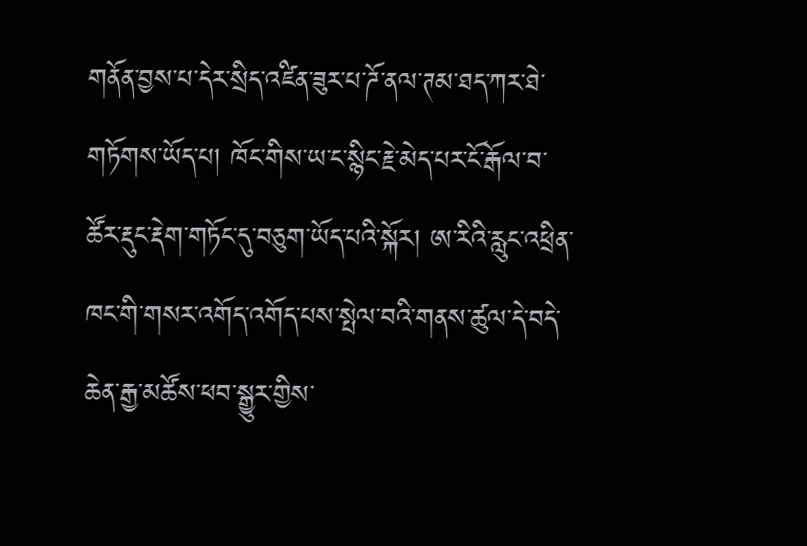གནོན་བྱས་པ་དེར་སྲིད་འཛིན་ཟུར་པ་ཌོ་ནལ་ཊམ་ཐད་ཀར་ཐེ་གཏོགས་ཡོད་པ། ཁོང་གིས་ཡ་ང་སྙིང་རྗེ་མེད་པར་ངོ་རྒོལ་བ་ཚོར་རྡུང་རྡེག་གཏོང་དུ་བཅུག་ཡོད་པའི་སྐོར། ཨ་རིའི་རླུང་འཕྲིན་ཁང་གི་གསར་འགོད་འགོད་པས་སྤེལ་བའི་གནས་ཚུལ་དེ་བདེ་ཆེན་རྒྱ་མཚོས་ཕབ་སྒྱུར་གྱིས་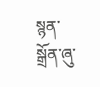སྙན་སྒྲོན་ཞུ་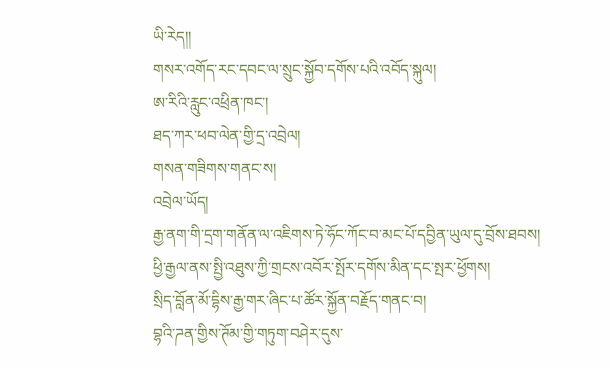ཡི་རེད།།
གསར་འགོད་རང་དབང་ལ་སྲུང་སྐྱོབ་དགོས་པའི་འབོད་སྐུལ།
ཨ་རིའི་རླུང་འཕྲིན་ཁང་།
ཐད་ཀར་ཕབ་ལེན་གྱི་དྲ་འབྲེལ།
གསན་གཟིགས་གནང་ས།
འབྲེལ་ཡོད།
རྒྱ་ནག་གི་དྲག་གནོན་ལ་འཇིགས་ཏེ་ཧོང་ཀོང་བ་མང་པོ་དབྱིན་ཡུལ་དུ་བྲོས་ཐབས།
ཕྱི་རྒྱལ་ནས་སྤྱི་འཐུས་ཀྱི་གྲངས་འབོར་སྤོར་དགོས་མིན་དང་སྤར་ཕྱོགས།
སྲིད་བློན་མོ་དྷིས་རྒྱ་གར་ཞིང་པ་ཚོར་སྐྱོན་བརྗོད་གནང་བ།
བྷའི་ཌན་གྱིས་ཊོམ་གྱི་གཏུག་བཤེར་དུས་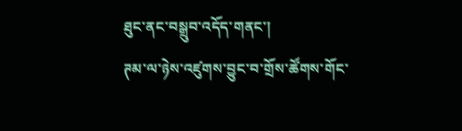ཐུང་ནང་བསྒྲུབ་འདོད་གནང་།
ཊམ་ལ་ཉེས་འཛུགས་བྱུང་བ་གྲོས་ཚོགས་གོང་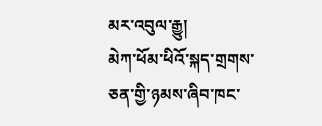མར་འབུལ་རྒྱུ།
མེཀ་ཕོམ་ཕིའོ་སྐད་གྲགས་ཅན་གྱི་ཉམས་ཞིབ་ཁང་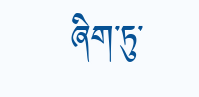ཞིག་ཏུ་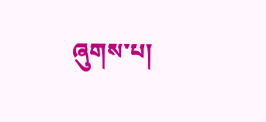ཞུགས་པ།